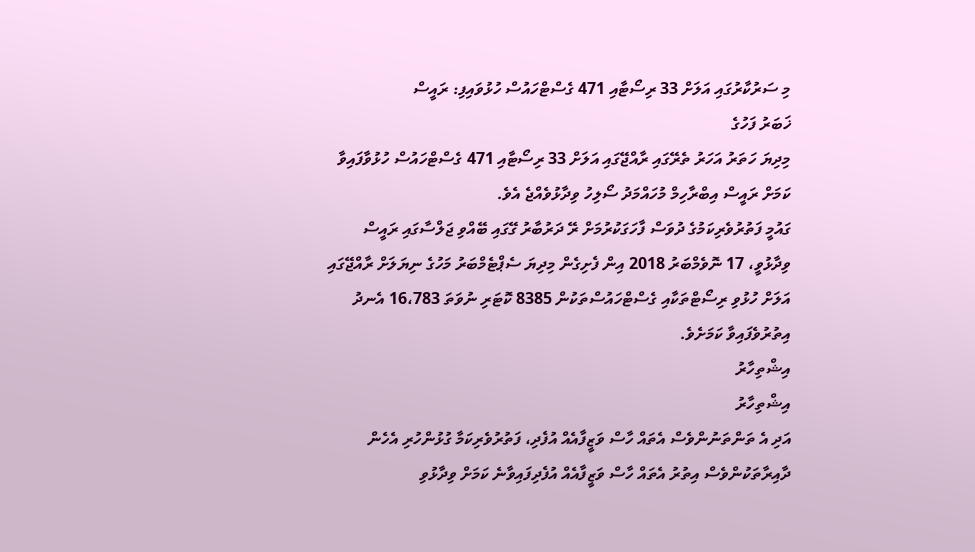މި ސަރުކާރުގައި އަލަށް 33 ރިސޯޓާއި 471 ގެސްޓްހައުސް ހުޅުވައިފި: ރައީސް
ޚަބަރު ފަހުގެ
މިދިޔަ ހަތަރު އަހަރު ތެރޭގައި ރާއްޖޭގައި އަލަށް 33 ރިސޯޓާއި 471 ގެސްޓްހައުސް ހުޅުވާފައިވާ ކަމަށް ރައީސް އިބްރާހިމް މުހައްމަދު ސޯލިހު ވިދާޅުވެއްޖެ އެވެ.
ގައުމީ ފަތުރުވެރިކަމުގެ ދުވަސް ފާހަގަކުރުމަށް ރޭ ދަރުބާރު ގޭގައި ބޭއްވި ޖަލްސާގައި ރައީސް ވިދާޅުވީ، 17 ނޮވެމްބަރު 2018 އިން ފެށިގެން މިދިޔަ ސެޕްޓެމްބަރު މަހުގެ ނިޔަލަށް ރާއްޖޭގައި އަލަށް ހުޅުވި ރިސޯޓްތަކާއި ގެސްޓްހައުސްތަކުން 8385 ކޮޓަރި ނުވަތަ 16،783 އެނދު އިތުރުވެފައިވާ ކަމަށެވެ.
އިޝްތިހާރު
އިޝްތިހާރު
އަދި އެ ތަންތަނުންވެސް އެތައް ހާސް ވަޒީފާއެއް އުފެދި، ފަތުރުވެރިކަމާ ގުޅުންހުރި އެހެން ދާއިރާތަކުންވެސް އިތުރު އެތައް ހާސް ވަޒީފާއެއް އުފެދިފައިވާނެ ކަމަށް ވިދާޅުވި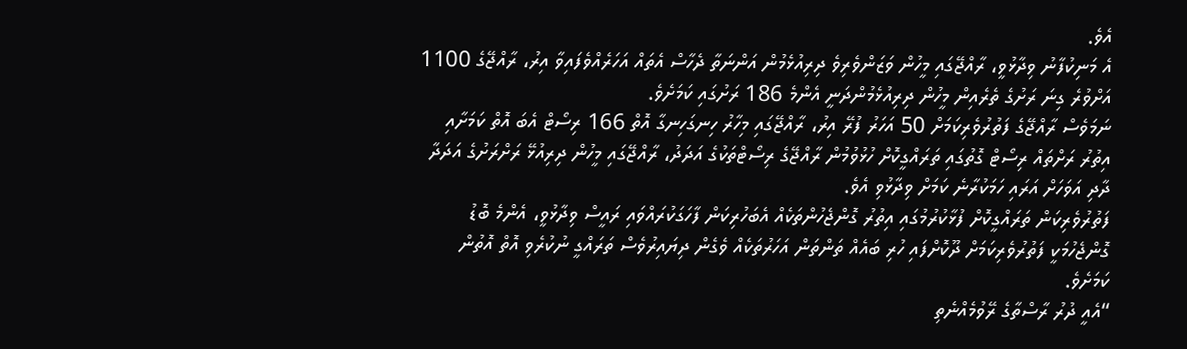އެވެ.
އެ މަނިކުފާނު ވިދާޅުވީ، ރާއްޖޭގައި މީހުން ވަޒަންވެރިވެ ދިރިއުޅެމުން އަންނަތާ ދެހާސް އެތައް އަހަރެއްވެފައިވާ އިރު، ރާއްޖޭގެ 1100 އަށްވުރެ ގިނަ ރަށުގެ ތެރެއިން މީހުން ދިރިއުޅެމުންދަނީ އެންމެ 186 ރަށުގައި ކަމަށެވެ.
ނަމަވެސް ރާއްޖޭގެ ފަތުރުވެރިކަމަށް 50 އަހަރު ފުރޭ އިރު، ރާއްޖޭގައި މިހާރު ހިނގަހިނގާ އޮތް 166 ރިސޯޓް އެބަ އޮތް ކަމަށާއި އިތުރު ރަށްތައް ރިސޯޓް ގޮތުގައި ތަރައްގީކޮށް ހުޅުވުމުން ރާއްޖޭގެ ރިސޯޓްތަކުގެ އަދަދު، ރާއްޖޭގައި މީހުން ދިރިއުޅޭ ރަށްރަށުގެ އަދަދާ ދާދި އަވަހަށް އަރައި ހަމަކުރާނެ ކަމަށް ވިދާޅުވި އެވެ.
ފަތުރުވެރިކަން ތަރައްގީކޮށް ފުޅާކުރުމުގައި އިތުރު ގޮންޖެހުންތަކެއް އެބަހުރިކަން ފާހަގަކުރައްވައި ރައީސް ވިދާޅުވީ، އެންމެ ބޮޑު ގޮންޖެހުމަކީ ފަތުރުވެރިކަމަށް ދޫކޮށްފައި ހުރި ބައެއް ތަންތަން އަހަރުތަކެއް ވެގެން ދިޔައިރުވެސް ތަރައްގީ ނުކުރެވި އޮތް އޮތުން ކަމަށެވެ.
“އެއީ ދުރު ރާސްތާގެ ރޭވުމެއްނެތި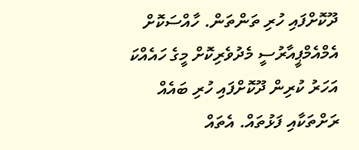ދޫކޮށްފައި ހުރި ތަންތަން. ހާއްސަކޮށް އެމްއެމްޕީއާރުސީ މެދުވެރިކޮށް މީގެ ހައެއްކަ އަހަރު ކުރިން ދޫކޮށްފައި ހުރި ބައެއް ރަށްތަކާއި ފަޅުތައް. އެތައް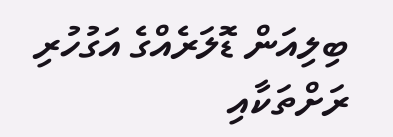ބިލިއަން ޑޮލަރެއްގެ އަގުހުރި ރަށްތަކާއި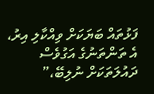ފަޅުތައް ބަޔަކަށް ވިއްކާލި އިރު، އެ ތަންތަނުގެ އަގުވެސް ދައުލަތަކަށް ނުލިބޭ،”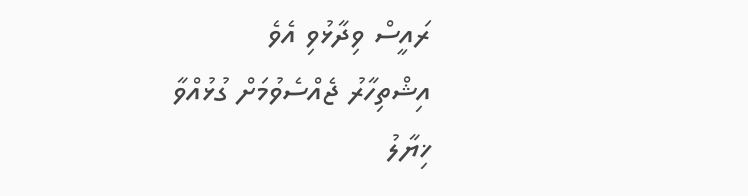ރައީސް ވިދާޅުވި އެވެ
އިޝްތިހާރު ޖެއްސެވުމަށް ގުޅުއްވާ
ޚިޔާލު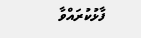ފާޅުކުރައްވާ